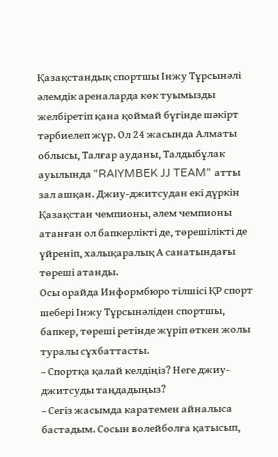Қазақстандық спортшы Інжу Тұрсынәлі әлемдік ареналарда көк туымызды желбіретіп қана қоймай бүгінде шәкірт тәрбиелеп жүр. Ол 24 жасында Алматы облысы, Талғар ауданы, Талдыбұлак ауылында "RAIYMBEK JJ TEAM" атты зал ашқан. Джиу-джитсудан екі дүркін Қазақстан чемпионы, әлем чемпионы атанған ол бапкерлікті де, төрешілікті де үйреніп, халықаралық А санатындағы төреші атанды.
Осы орайда Информбюро тілшісі ҚР спорт шебері Інжу Тұрсынәліден спортшы, бапкер, төреші ретінде жүріп өткен жолы туралы сұхбаттасты.
– Спортқа қалай келдіңіз? Неге джиу-джитсуды таңдадыңыз?
– Сегіз жасымда каратемен айналыса бастадым. Сосын волейболға қатысып,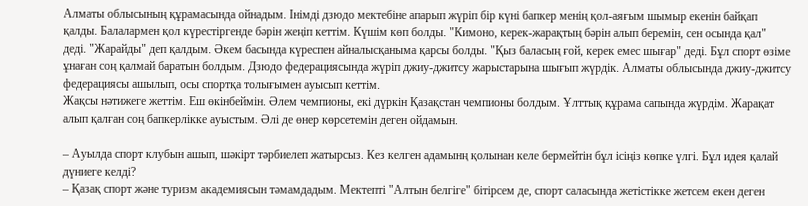Алматы облысының құрамасында ойнадым. Інімді дзюдо мектебіне апарып жүріп бір күні бапкер менің қол-аяғым шымыр екенін байқап қалды. Балалармен қол күрестіргенде бәрін жеңіп кеттім. Күшім көп болды. "Кимоно, керек-жарақтың бәрін алып беремін, сен осында қал" деді. "Жарайды" деп қалдым. Әкем басында күреспен айналысқаныма қарсы болды. "Қыз баласың ғой, керек емес шығар" деді. Бұл спорт өзіме ұнаған соң қалмай баратын болдым. Дзюдо федерациясында жүріп джиу-джитсу жарыстарына шығып жүрдік. Алматы облысында джиу-джитсу федерациясы ашылып, осы спортқа толығымен ауысып кеттім.
Жақсы нәтижеге жеттім. Еш өкінбеймін. Әлем чемпионы, екі дүркін Қазақстан чемпионы болдым. Ұлттық құрама сапында жүрдім. Жарақат алып қалған соң бапкерлікке ауыстым. Әлі де өнер көрсетемін деген ойдамын.

– Ауылда спорт клубын ашып, шәкірт тәрбиелеп жатырсыз. Кез келген адамынң қолынан келе бермейтін бұл ісіңіз көпке үлгі. Бұл идея қалай дүниеге келді?
– Қазақ спорт және туризм академиясын тәмамдадым. Мектепті "Алтын белгіге" бітірсем де, спорт саласында жетістікке жетсем екен деген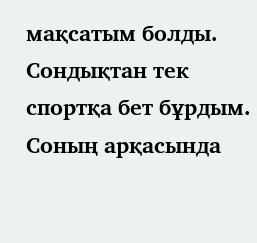мақсатым болды. Сондықтан тек спортқа бет бұрдым. Соның арқасында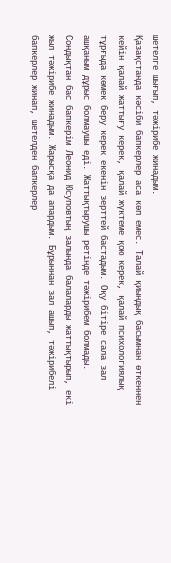шетелге шығып, тәжірибе жинадым.
Қазақстанда кәсіби бапкерлер аса көп емес. Талай қиындық басымнан өткеннен кейін қалай жаттығу керек, қалай жүктеме қою керек, қалай психологиялық тұрғыда көмек беру керек екенін зерттей бастадым. Оқу бітіре сала зал ашқаным дұрыс болмаушы еді. Жаттықтырушы ретінде тәжірибем болмады. Сондықтан бас бапкерім Леонид Юсуповтың залында балаларды жаттықтырып, екі жыл тәжірибе жинадым. Жарысқа да апардым. Бұрыннан зал ашып, тәжірибелі бапкерлер жинап, шетелден бапкерлер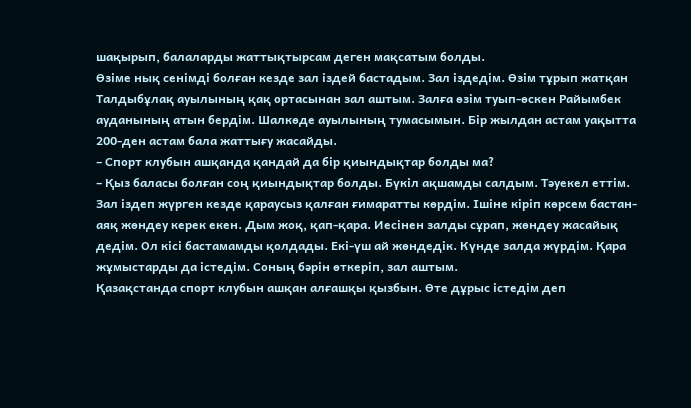шақырып, балаларды жаттықтырсам деген мақсатым болды.
Өзіме нық сенімді болған кезде зал іздей бастадым. Зал іздедім. Өзім тұрып жатқан Талдыбұлақ ауылының қақ ортасынан зал аштым. Залға өзім туып-өскен Райымбек ауданының атын бердім. Шалкөде ауылының тумасымын. Бір жылдан астам уақытта 200-ден астам бала жаттығу жасайды.
– Спорт клубын ашқанда қандай да бір қиындықтар болды ма?
– Қыз баласы болған соң қиындықтар болды. Бүкіл ақшамды салдым. Тәуекел еттім. Зал іздеп жүрген кезде қараусыз қалған ғимаратты көрдім. Ішіне кіріп көрсем бастан-аяқ жөндеу керек екен. Дым жоқ, қап-қара. Иесінен залды сұрап, жөндеу жасайық дедім. Ол кісі бастамамды қолдады. Екі-үш ай жөндедік. Күнде залда жүрдім. Қара жұмыстарды да істедім. Соның бәрін өткеріп, зал аштым.
Қазақстанда спорт клубын ашқан алғашқы қызбын. Өте дұрыс істедім деп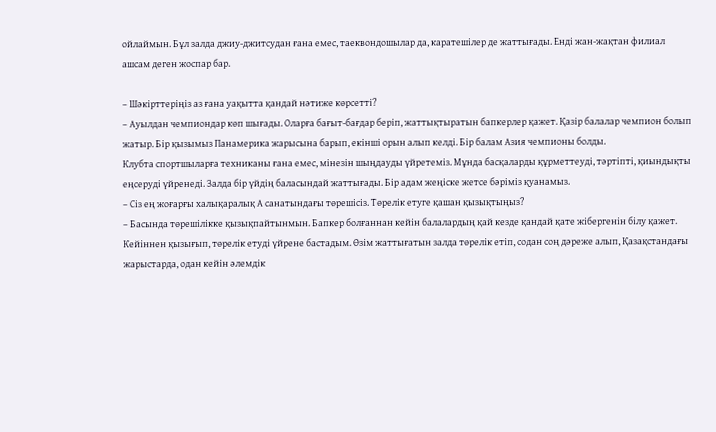ойлаймын. Бұл залда джиу-джитсудан ғана емес, таеквондошылар да, каратешілер де жаттығады. Енді жан-жақтан филиал ашсам деген жоспар бар.

– Шәкірттеріңіз аз ғана уақытта қандай нәтиже көрсетті?
– Ауылдан чемпиондар көп шығады. Оларға бағыт-бағдар беріп, жаттықтыратын бапкерлер қажет. Қазір балалар чемпион болып жатыр. Бір қызымыз Панамерика жарысына барып, екінші орын алып келді. Бір балам Азия чемпионы болды.
Клубта спортшыларға техниканы ғана емес, мінезін шыңдауды үйретеміз. Мұнда басқаларды құрметтеуді, тәртіпті, қиындықты еңсеруді үйренеді. Залда бір үйдің баласындай жаттығады. Бір адам жеңіске жетсе бәріміз қуанамыз.
– Сіз ең жоғарғы халықаралық А санатындағы төрешісіз. Төрелік етуге қашан қызықтыңыз?
– Басында төрешілікке қызықпайтынмын. Бапкер болғаннан кейін балалардың қай кезде қандай қате жібергенін білу қажет. Кейіннен қызығып, төрелік етуді үйрене бастадым. Өзім жаттығатын залда төрелік етіп, содан соң дәреже алып, Қазақстандағы жарыстарда, одан кейін әлемдік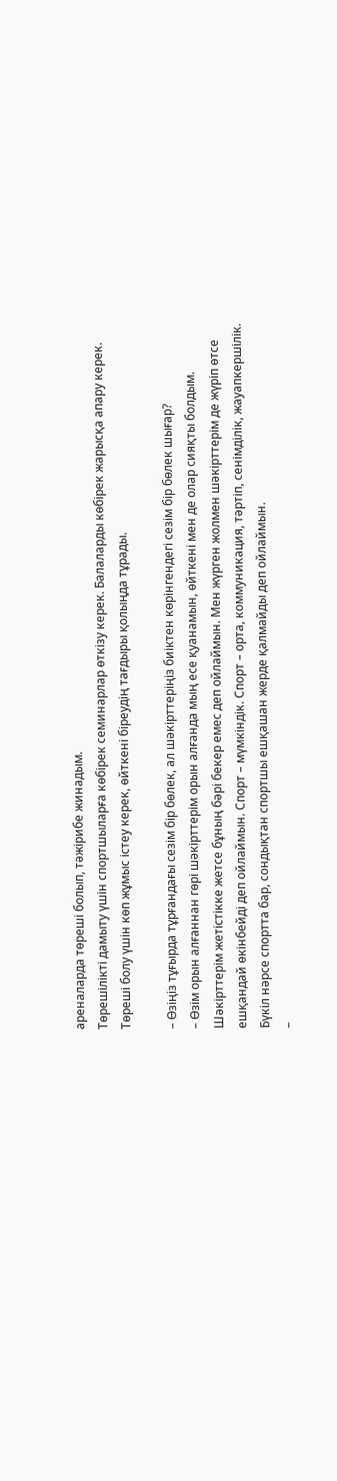ареналарда төреші болып, тәжірибе жинадым.
Төрешілікті дамыту үшін спортшыларға көбірек семинарлар өткізу керек. Балаларды көбірек жарысқа апару керек. Төреші болу үшін көп жұмыс істеу керек, өйткені біреудің тағдыры қолыңда тұрады.

– Өзіңіз тұғырда тұрғандағы сезім бір бөлек, ал шәкірттеріңіз биіктен көрінгендегі сезім бір бөлек шығар?
– Өзім орын алғаннан гөрі шәкірттерім орын алғанда мың есе қуанамын, өйткені мен де олар сияқты болдым. Шәкірттерім жетістікке жетсе бұның бәрі бекер емес деп ойлаймын. Мен жүрген жолмен шәкірттерім де жүріп өтсе ешқандай өкінбейді деп ойлаймын. Спорт – мүмкіндік. Спорт – орта, коммуникация, тәртіп, сенімділік, жауапкершілік. Бүкіл нәрсе спортта бар, сондықтан спортшы ешқашан жерде қалмайды деп ойлаймын.
–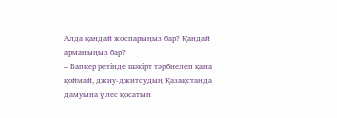Алда қандай жоспарыңыз бар? Қандай арманыңыз бар?
– Бапкер ретінде шәкірт тәрбиелеп қана қоймай, джиу-джитсудың Қазақстанда дамуына үлес қосатын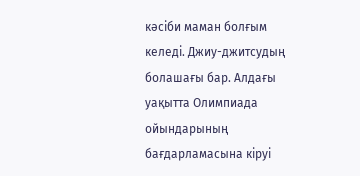кәсіби маман болғым келеді. Джиу-джитсудың болашағы бар. Алдағы уақытта Олимпиада ойындарының бағдарламасына кіруі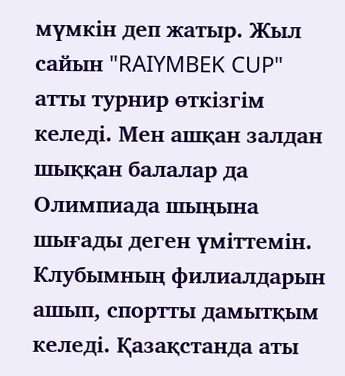мүмкін деп жатыр. Жыл сайын "RAIYMBEK CUP" атты турнир өткізгім келеді. Мен ашқан залдан шыққан балалар да Олимпиада шыңына шығады деген үміттемін.
Клубымның филиалдарын ашып, спортты дамытқым келеді. Қазақстанда аты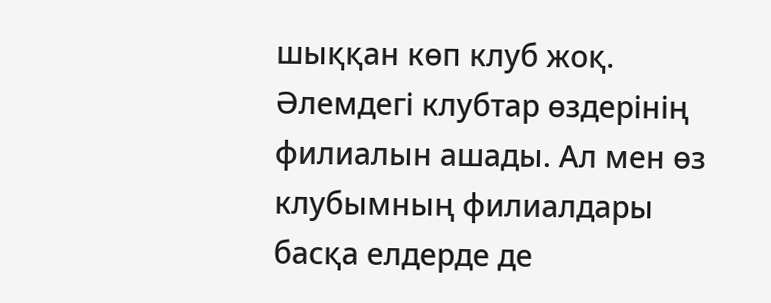шыққан көп клуб жоқ. Әлемдегі клубтар өздерінің филиалын ашады. Ал мен өз клубымның филиалдары басқа елдерде де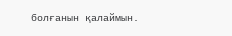болғанын қалаймын.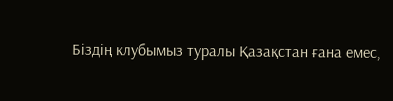Біздің клубымыз туралы Қазақстан ғана емес,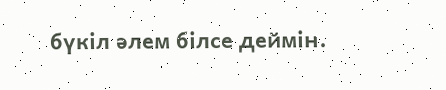бүкіл әлем білсе деймін.